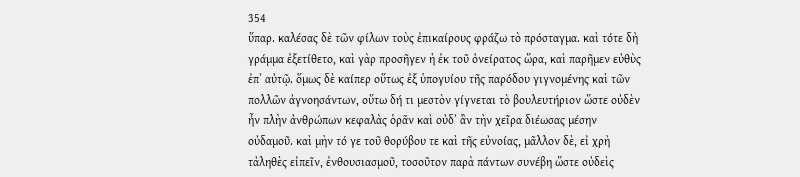354
ὕπαρ. καλέσας δὲ τῶν φίλων τοὺς ἐπικαίρους φράζω τὸ πρόσταγμα. καὶ τότε δὴ γράμμα ἐξετίθετο, καὶ γὰρ προσῆγεν ἡ ἐκ τοῦ ὀνείρατος ὥρα, καὶ παρῆμεν εὐθὺς ἐπʼ αὐτῷ. ὅμως δὲ καίπερ οὕτως ἐξ ὑπογυίου τῆς παρόδου γιγνομένης καὶ τῶν πολλῶν ἀγνοησάντων, οὕτω δή τι μεστὸν γίγνεται τὸ βουλευτήριον ὥστε οὐδὲν ἦν πλὴν ἀνθρώπων κεφαλὰς ὁρᾶν καὶ οὐδʼ ἂν τὴν χεῖρα διέωσας μέσην οὐδαμοῦ. καὶ μὴν τό γε τοῦ θορύβου τε καὶ τῆς εὐνοίας, μᾶλλον δὲ, εἰ χρὴ τἀληθὲς εἰπεῖν, ἐνθουσιασμοῦ, τοσοῦτον παρὰ πάντων συνέβη ὥστε οὐδεὶς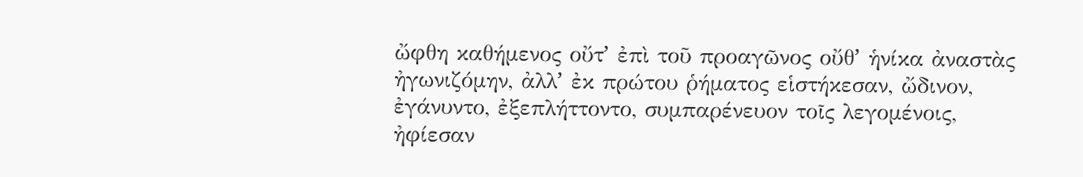ὤφθη καθήμενος οὔτʼ ἐπὶ τοῦ προαγῶνος οὔθʼ ἡνίκα ἀναστὰς ἠγωνιζόμην, ἀλλʼ ἐκ πρώτου ῥήματος εἱστήκεσαν, ὤδινον, ἐγάνυντο, ἐξεπλήττοντο, συμπαρένευον τοῖς λεγομένοις, ἠφίεσαν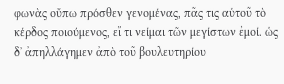φωνὰς οὔπω πρόσθεν γενομένας, πᾶς τις αὑτοῦ τὸ κέρδος ποιούμενος, εἴ τι νείμαι τῶν μεγίστων ἐμοί. ὡς δʼ ἀπηλλάγημεν ἀπὸ τοῦ βουλευτηρίου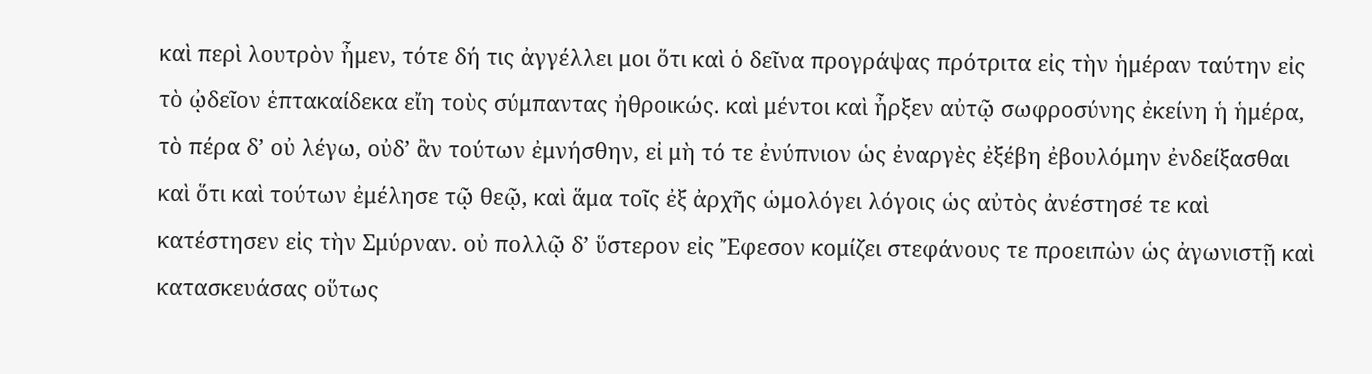καὶ περὶ λουτρὸν ἦμεν, τότε δή τις ἀγγέλλει μοι ὅτι καὶ ὁ δεῖνα προγράψας πρότριτα εἰς τὴν ἡμέραν ταύτην εἰς τὸ ᾠδεῖον ἑπτακαίδεκα εἴη τοὺς σύμπαντας ἠθροικώς. καὶ μέντοι καὶ ἦρξεν αὐτῷ σωφροσύνης ἐκείνη ἡ ἡμέρα, τὸ πέρα δʼ οὐ λέγω, οὐδʼ ἂν τούτων ἐμνήσθην, εἰ μὴ τό τε ἐνύπνιον ὡς ἐναργὲς ἐξέβη ἐβουλόμην ἐνδείξασθαι καὶ ὅτι καὶ τούτων ἐμέλησε τῷ θεῷ, καὶ ἅμα τοῖς ἐξ ἀρχῆς ὡμολόγει λόγοις ὡς αὐτὸς ἀνέστησέ τε καὶ κατέστησεν εἰς τὴν Σμύρναν. οὐ πολλῷ δʼ ὕστερον εἰς Ἔφεσον κομίζει στεφάνους τε προειπὼν ὡς ἀγωνιστῇ καὶ κατασκευάσας οὕτως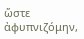ὥστε ἀφυπνιζόμην,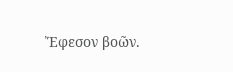Ἔφεσον βοῶν.